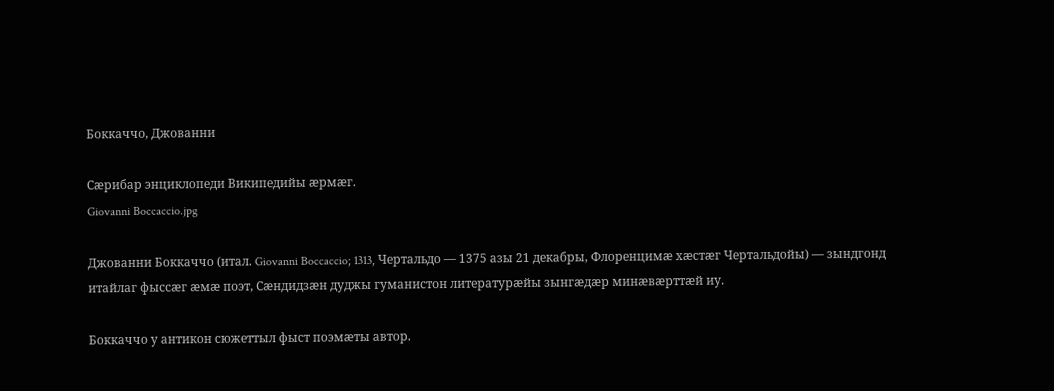Боккаччо, Джованни

Сæрибар энциклопеди Википедийы æрмæг.
Giovanni Boccaccio.jpg

Джованни Боккаччо (итал. Giovanni Boccaccio; 1313, Чертальдо — 1375 азы 21 декабры, Флоренцимæ хæстæг Чертальдойы) — зындгонд итайлаг фыссæг æмæ поэт, Сæндидзæн дуджы гуманистон литературæйы зынгæдæр минæвæрттæй иу.

Боккаччо у антикон сюжеттыл фыст поэмæты автор.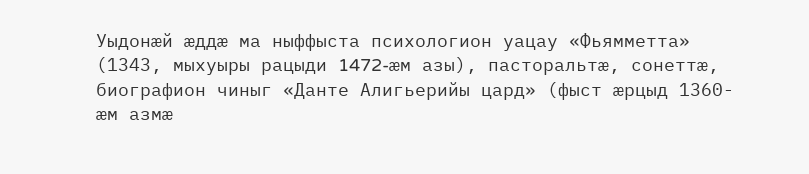Уыдонæй æддæ ма ныффыста психологион уацау «Фьямметта» (1343, мыхуыры рацыди 1472-æм азы), пасторальтæ, сонеттæ, биографион чиныг «Данте Алигьерийы цард» (фыст æрцыд 1360-æм азмæ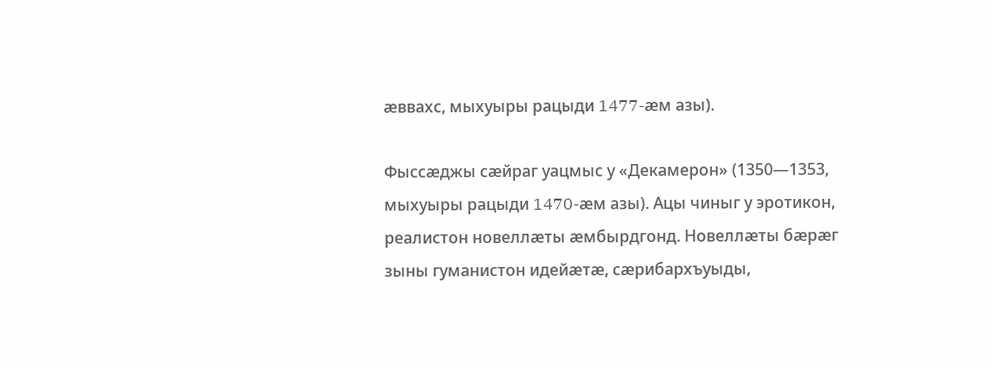æввахс, мыхуыры рацыди 1477-æм азы).

Фыссæджы сæйраг уацмыс у «Декамерон» (1350—1353, мыхуыры рацыди 1470-æм азы). Ацы чиныг у эротикон, реалистон новеллæты æмбырдгонд. Новеллæты бæрæг зыны гуманистон идейæтæ, сæрибархъуыды,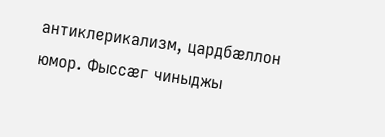антиклерикализм, цардбæллон юмор. Фыссæг чиныджы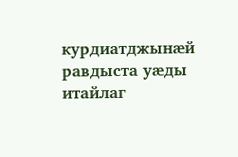курдиатджынæй равдыста уæды итайлаг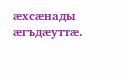æхсæнады æгъдæуттæ.